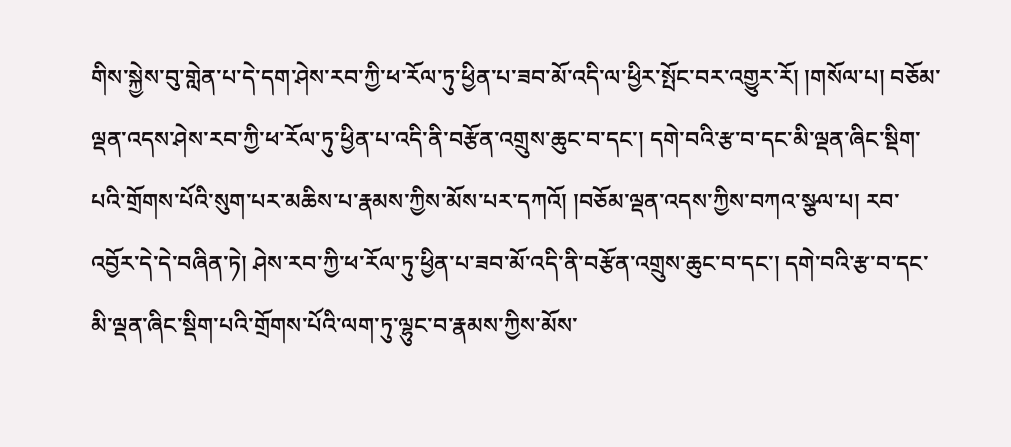གིས་སྐྱེས་བུ་གླེན་པ་དེ་དག་ཤེས་རབ་ཀྱི་ཕ་རོལ་ཏུ་ཕྱིན་པ་ཟབ་མོ་འདི་ལ་ཕྱིར་སྤོང་བར་འགྱུར་རོ། །གསོལ་པ། བཅོམ་ལྡན་འདས་ཤེས་རབ་ཀྱི་ཕ་རོལ་ཏུ་ཕྱིན་པ་འདི་ནི་བརྩོན་འགྲུས་ཆུང་བ་དང་། དགེ་བའི་རྩ་བ་དང་མི་ལྡན་ཞིང་སྡིག་པའི་གྲོགས་པོའི་སུག་པར་མཆིས་པ་རྣམས་ཀྱིས་མོས་པར་དཀའོ། །བཅོམ་ལྡན་འདས་ཀྱིས་བཀའ་སྩལ་པ། རབ་འབྱོར་དེ་དེ་བཞིན་ཏེ། ཤེས་རབ་ཀྱི་ཕ་རོལ་ཏུ་ཕྱིན་པ་ཟབ་མོ་འདི་ནི་བརྩོན་འགྲུས་ཆུང་བ་དང་། དགེ་བའི་རྩ་བ་དང་མི་ལྡན་ཞིང་སྡིག་པའི་གྲོགས་པོའི་ལག་ཏུ་ལྷུང་བ་རྣམས་ཀྱིས་མོས་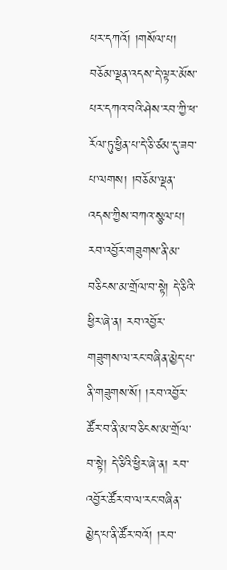པར་དཀའོ། །གསོལ་པ། བཅོམ་ལྡན་འདས་དེ་ལྟར་མོས་པར་དཀའ་བའི་ཤེས་རབ་ཀྱི་ཕ་རོལ་ཏུ་ཕྱིན་པ་དེ་ཅི་ཙམ་དུ་ཟབ་པ་ལགས། །བཅོམ་ལྡན་འདས་ཀྱིས་བཀའ་སྩལ་པ། རབ་འབྱོར་གཟུགས་ནི་མ་བཅིངས་མ་གྲོལ་བ་སྟེ། དེ་ཅིའི་ཕྱིར་ཞེ་ན། རབ་འབྱོར་གཟུགས་ལ་རང་བཞིན་མྱེད་པ་ནི་གཟུགས་སོ། །རབ་འབྱོར་ཚོར་བ་ནི་མ་བཅིངས་མ་གྲོལ་བ་སྟེ། དེ་ཅིའི་ཕྱིར་ཞེ་ན། རབ་འབྱོར་ཚོར་བ་ལ་རང་བཞིན་མྱེད་པ་ནི་ཚོར་བའོ། །རབ་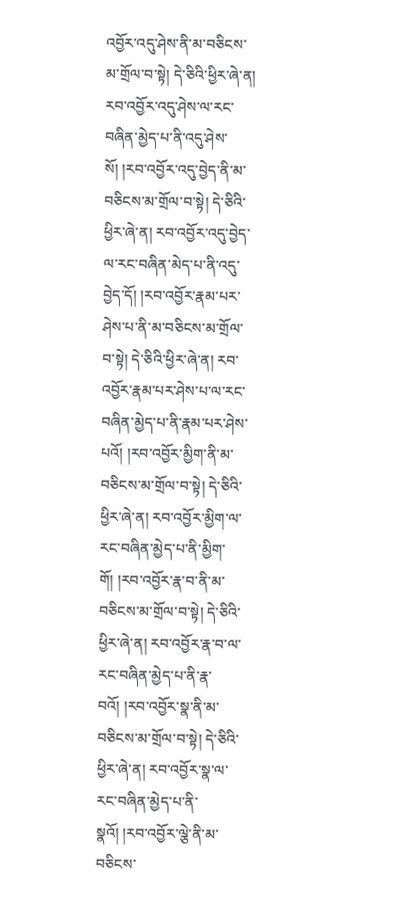འབྱོར་འདུ་ཤེས་ནི་མ་བཅིངས་མ་གྲོལ་བ་སྟེ། དེ་ཅིའི་ཕྱིར་ཞེ་ན། རབ་འབྱོར་འདུ་ཤེས་ལ་རང་བཞིན་མྱེད་པ་ནི་འདུ་ཤེས་སོ། །རབ་འབྱོར་འདུ་བྱེད་ནི་མ་བཅིངས་མ་གྲོལ་བ་སྟེ། དེ་ཅིའི་ཕྱིར་ཞེ་ན། རབ་འབྱོར་འདུ་བྱེད་ལ་རང་བཞིན་མེད་པ་ནི་འདུ་བྱེད་དོ། །རབ་འབྱོར་རྣམ་པར་ཤེས་པ་ནི་མ་བཅིངས་མ་གྲོལ་བ་སྟེ། དེ་ཅིའི་ཕྱིར་ཞེ་ན། རབ་འབྱོར་རྣམ་པར་ཤེས་པ་ལ་རང་བཞིན་མྱེད་པ་ནི་རྣམ་པར་ཤེས་པའོ། །རབ་འབྱོར་མྱིག་ནི་མ་བཅིངས་མ་གྲོལ་བ་སྟེ། དེ་ཅིའི་ཕྱིར་ཞེ་ན། རབ་འབྱོར་མྱིག་ལ་རང་བཞིན་མྱེད་པ་ནི་མྱིག་གོ། །རབ་འབྱོར་རྣ་བ་ནི་མ་བཅིངས་མ་གྲོལ་བ་སྟེ། དེ་ཅིའི་ཕྱིར་ཞེ་ན། རབ་འབྱོར་རྣ་བ་ལ་རང་བཞིན་མྱེད་པ་ནི་རྣ་བའོ། །རབ་འབྱོར་སྣ་ནི་མ་བཅིངས་མ་གྲོལ་བ་སྟེ། དེ་ཅིའི་ཕྱིར་ཞེ་ན། རབ་འབྱོར་སྣ་ལ་རང་བཞིན་མྱེད་པ་ནི་སྣའོ། །རབ་འབྱོར་ལྕེ་ནི་མ་བཅིངས་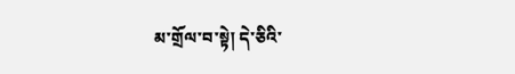མ་གྲོལ་བ་སྟེ། དེ་ཅིའི་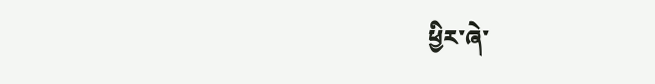ཕྱིར་ཞེ་